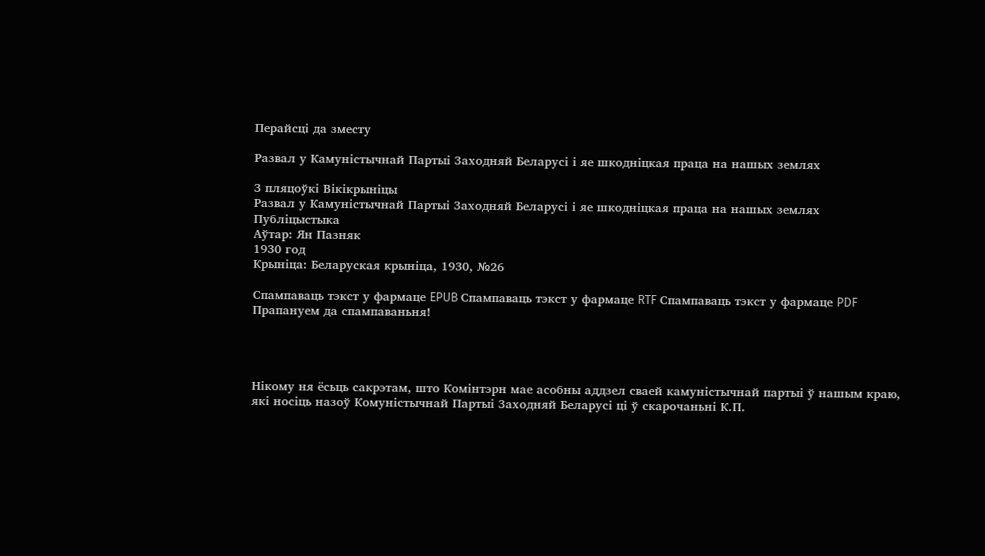Перайсці да зместу

Развал у Камуністычнай Партыі Заходняй Беларусі і яе шкодніцкая праца на нашых землях

З пляцоўкі Вікікрыніцы
Развал у Камуністычнай Партыі Заходняй Беларусі і яе шкодніцкая праца на нашых землях
Публіцыстыка
Аўтар: Ян Пазняк
1930 год
Крыніца: Беларуская крыніца, 1930, №26

Спампаваць тэкст у фармаце EPUB Спампаваць тэкст у фармаце RTF Спампаваць тэкст у фармаце PDF Прапануем да спампаваньня!




Нікому ня ёсьць сакрэтам, што Комінтэрн мае асобны аддзел сваей камуністычнай партыі ў нашым краю, які носіць назоў Комуністычнай Партыі Заходняй Беларусі ці ў скарочаньні К.П.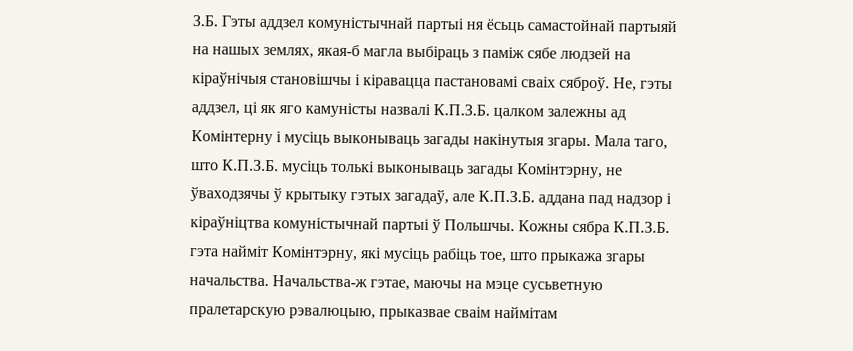З.Б. Гэты аддзел комуністычнай партыі ня ёсьць самастойнай партыяй на нашых землях, якая-б магла выбіраць з паміж сябе людзей на кіраўнічыя становішчы і кіравацца пастановамі сваіх сяброў. Не, гэты аддзел, ці як яго камуністы назвалі К.П.З.Б. цалком залежны ад Комінтерну і мусіць выконываць загады накінутыя згары. Мала таго, што К.П.З.Б. мусіць толькі выконываць загады Комінтэрну, не ўваходзячы ў крытыку гэтых загадаў, але К.П.З.Б. аддана пад надзор і кіраўніцтва комуністычнай партыі ў Польшчы. Кожны сябра К.П.З.Б. гэта найміт Комінтэрну, які мусіць рабіць тое, што прыкажа згары начальства. Начальства-ж гэтае, маючы на мэце сусьветную пралетарскую рэвалюцыю, прыказвае сваім наймітам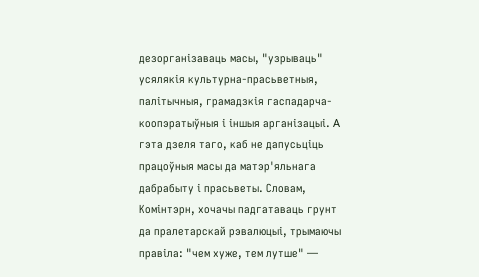дезорганізаваць масы, "узрываць" усялякія культурна-прасьветныя, палітычныя, грамадзкія гаспадарча-коопэратыўныя і іншыя арганізацыі. A гэта дзеля таго, каб не дапусьціць працоўныя масы да матэр'яльнага дабрабыту і прасьветы. Словам, Комінтэрн, хочачы падгатаваць грунт да пралетарскай рэвалюцыі, трымаючы правіла: "чем хуже, тем лутше" —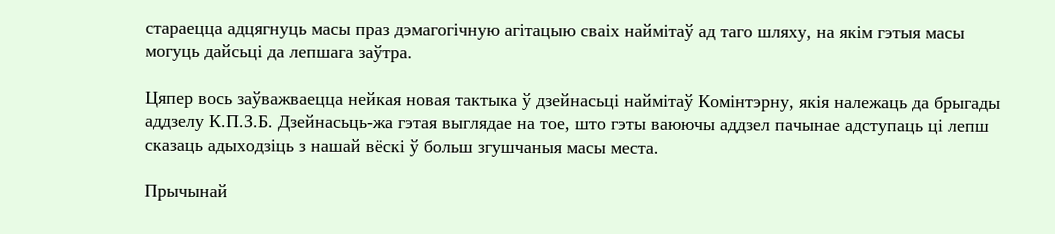стараецца адцягнуць масы праз дэмагогічную агітацыю сваіх наймітаў ад таго шляху, на якім гэтыя масы могуць дайсьці да лепшага заўтра.

Цяпер вось заўважваецца нейкая новая тактыка ў дзейнасьці наймітаў Комінтэрну, якія належаць да брыгады аддзелу К.П.З.Б. Дзейнасьць-жа гэтая выглядае на тое, што гэты ваюючы аддзел пачынае адступаць ці лепш сказаць адыходзіць з нашай вёскі ў больш згушчаныя масы места.

Прычынай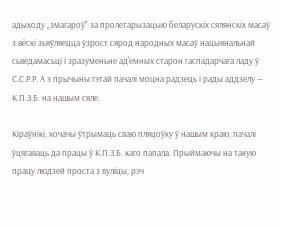адыходу „змагароў" за пролетарызацыю беларускіх сялянскіх масаў з вёскі зьяўляецца ўзрост сярод народных масаў нацыянальнай сьведамасьці і зразуменьне ад'емных старон гаспадарчага ладу ў С.С.Р.Р. А з прычыны гэтай пачалі моцна радзець і рады аддзелу — К.П.З.Б. на нашым сяле.

Кіраўнікі, хочачы ўтрымаць сваю пляцоўку ў нашым краю, пачалі ўцягаваць да працы ў К.П.З.Б. каго папала. Прыймаючы на такую працу людзей проста з вуліцы, рэч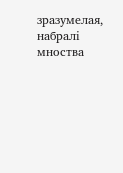зразумелая, набралі мноства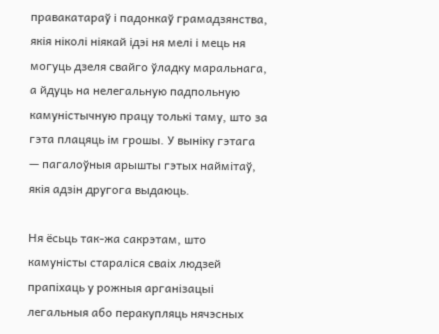правакатараў і падонкаў грамадзянства, якія ніколі ніякай ідэі ня мелі і мець ня могуць дзеля свайго ўладку маральнага, а йдуць на нелегальную падпольную камуністычную працу толькі таму, што за гэта плацяць ім грошы. У выніку гэтага — пагалоўныя арышты гэтых наймітаў, якія адзін другога выдаюць.

Ня ёсьць так-жа сакрэтам, што камуністы стараліся сваіх людзей прапіхаць у рожныя арганізацыі легальныя або перакупляць нячэсных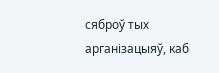сяброў тых арганізацыяў, каб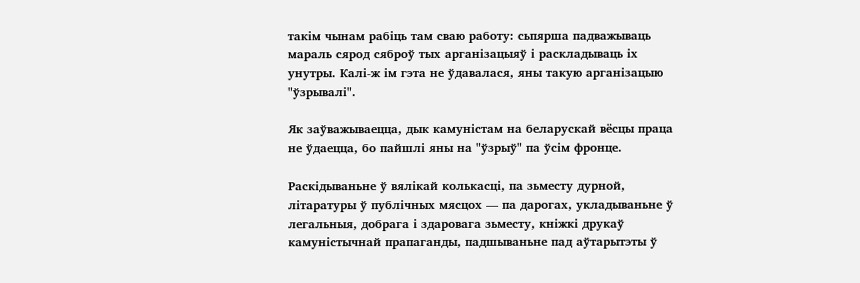такім чынам рабіць там сваю работу: сьпярша падважываць мараль сярод сяброў тых арганізацыяў і раскладываць іх унутры. Калі-ж ім гэта не ўдавалася, яны такую арганізацыю "ўзрывалі".

Як заўважываецца, дык камуністам на беларускай вёсцы праца не ўдаецца, бо пайшлі яны на "ўзрыў" па ўсім фронце.

Раскідываньне ў вялікай колькасці, па зьместу дурной, літаратуры ў публічных мясцох — па дарогах, укладываньне ў легальныя, добрага і здаровага зьместу, кніжкі друкаў камуністычнай прапаганды, падшываньне пад аўтарытэты ў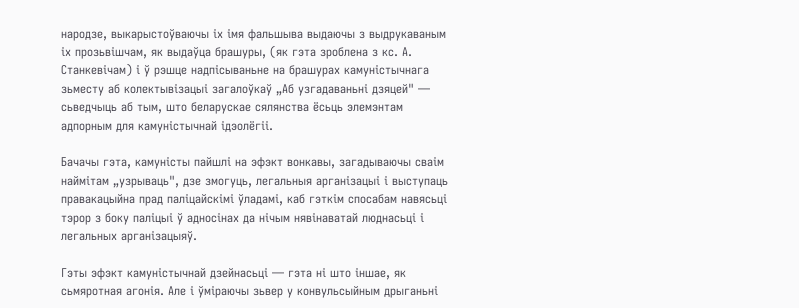народзе, выкарыстоўваючы іх імя фальшыва выдаючы з выдрукаваным іх прозьвішчам, як выдаўца брашуры, (як гэта зроблена з кс. А. Станкевічам) і ў рэшце надпісываньне на брашурах камуністычнага зьместу аб колектывізацыі загалоўкаў „Аб узгадаваньні дзяцей" — сьведчыць аб тым, што беларускае сялянства ёсьць элемэнтам адпорным для камуністычнай ідэолёгіі.

Бачачы гэта, камуністы пайшлі на эфэкт вонкавы, загадываючы сваім наймітам „узрываць", дзе змогуць, легальныя арганізацыі і выступаць правакацыйна прад паліцайскімі ўладамі, каб гэткім спосабам навясьці тэрор з боку паліцыі ў адносінах да нічым нявінаватай люднасьці і легальных арганізацыяў.

Гэты эфэкт камуністычнай дзейнасьці — гэта ні што іншае, як сьмяротная агонія. Але і ўміраючы зьвер у конвульсыйным дрыганьні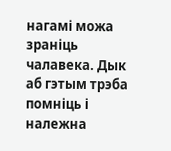нагамі можа зраніць чалавека. Дык аб гэтым трэба помніць і належна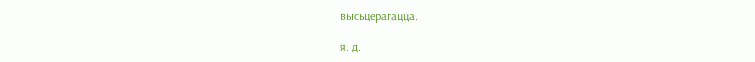высьцерагацца.

я. д.